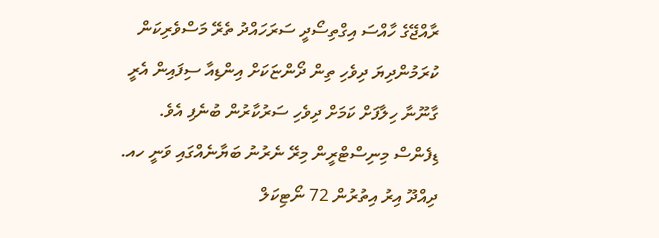ރާއްޖޭގެ ހާއްސަ އިގްތިސޯދީ ސަރަހައްދު ތެރޭ މަސްވެރިކަން ކުރަމުންދިޔަ ދިވެހި ތިން ދޯންޏަކަށް އިންޑިއާ ސިފައިން އެރީ ގާނޫނާ ހިލާފަށް ކަމަށް ދިވެހި ސަރުކާރުން ބުނެފި އެވެ.
ޑިފެންސް މިނިސްޓްރީން މިރޭ ނެރުނު ބަޔާނެއްގައި ވަނީ ހއ. ދިއްދޫ އިރު އިތުރުން 72 ނޯޓިކަލް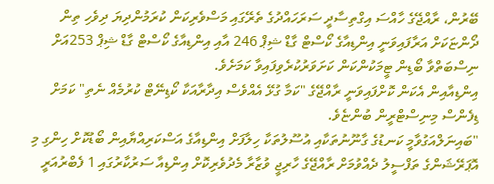ބޭރުން، ރާއްޖޭގެ ހާއްސަ އިގްތިސާދީ ސަރަހައްދުގެ ތެރޭގައި މަސްވެރިކަން ކުރަމުންދިޔަ ދިވެހި ތިން ދޯންޏަކަށް އަރާފައިވަނީ އިންޑިއާގެ ކޯސްޓް ގާޑް ޝިޕް 246 އާއި އިންޑިއާގެ ކޯސްޓް ގާޑް ޝިޕް 253އަށް ނިސްބަތްވާ ބޯޑިން ޓީމަކުންކަން ކަށަވަރުކުރެވިފައިވާ ކަމަށެވެ.
އިންޑިއާއިން އެކަން ކޮށްފައިވަނީ ރާއްޖޭގެ "ކަމާ ގުޅޭ އެއްވެސް އިދާރާއަކާ ކޯޑިނޭޓް ކުރުމެއް ނެތި" ކަމަށް ޑިފެންސް މިނިސްޓްރީން ބުންޏެވެ.
"ބައިނަލްއަގުވާމީ ކަނޑުގެ ގާނޫނުތަކާއި އުސޫލުތަކާ ހިލާފަށް އިންޑިއާގެ އަސްކަރިއްޔާއިން ބޯޑުކޮށް ހިންގި މި އޮޕަރޭޝަންގެ ތަފްސީލު ދެއްވުމަށް ރާއްޖޭގެ ހާރިޖީ ވުޒާރާ މެދުވެރިކޮށް އިންޑިއާ ސަރުކާރުގައި 1 ފެބްރުއަރީ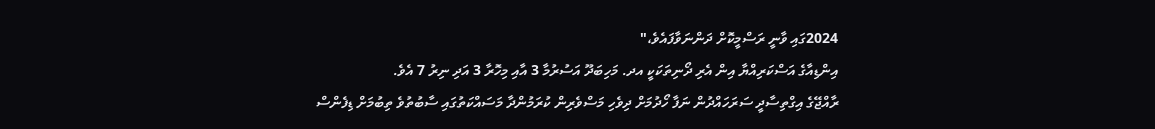2024ގައި ވާނީ ރަސްމީކޮށް ދަންނަވާފައެވެ،"
އިންޑިއާގެ އަސްކަރިއްޔާ އިން އެރި ދޯނިތަކަކީ އދ. މަހިބަދޫ އަސުރުމާ 3 އާއި މިހޮރާ 3 އަދި ނިރު 7 އެވެ.
ރާއްޖޭގެ އިގްތިސާދީ ސަރަހައްދުން ނަފާ ހޯދުމަށް ދިވެހި މަސްވެރިން ކުރަމުންދާ މަސައްކަތުގައި ސާބުތުވެ ތިބުމަށް ޑިފެންސް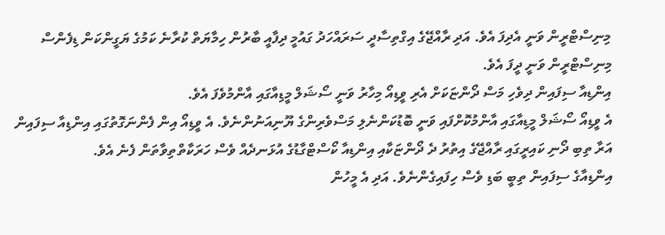މިނިސްޓްރީން ވަނީ އެދިފަ އެވެ. އަދި ރާއްޖޭގެ އިގްތިސާދީ ސަރައްހަދު ގައުމީ ދިފާއީ ބާރުން ހިމާޔަތް ކުރާނެ ކަމުގެ ޔަގީންކަން ޑިފެންސް މިނިސްޓްރީން ވަނީ ދީފަ އެވެ.
އިންޑިއާ ސިފައިން ދިވެހި މަސް ދޯންޏަކަށް އެރި ވީޑިއޯ މިހާރު ވަނީ ސޯޝަލް މީޑިއާގައި އާންމުވެފަ އެވެ.
އެ ވީޑިއޯ ސޯޝަލް މީޑިއާގައި އާންމުކޮށްފައި ވަނީ ބޮޑުކަންނެލި މަސްވެރިންގެ ޔޫނިއަނުންނެވެ. އެ ވީޑިއޯ އިން ފެންނަގޮތުގައި އިންޑިއާ ސިފައިން އަރާ ތިބި ދޯނި ކައިރީގައި ރާއްޖޭގެ އިތުރު ދެ ދޯންޏަކާއި އިންޑިއާ ކޯސްޓްގާޑުގެ އުޅަނދެއް ވެސް ހަރަކާތްތިވާތަން ފެނެ އެވެ.
އިންޑިއާގެ ސިފައިން ތިބީ ބަޑި ވެސް ހިފައިގެންނެވެ. އަދި އެ މީހުން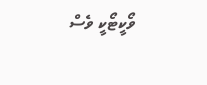ވޯކީޓޯކީ ވެސް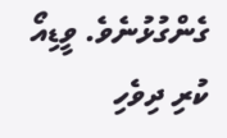ގެންގުޅުނެވެ. ވީޑިއޯ ކުރި ދިވެހި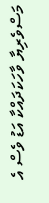މަސްވެރިޔާ ވާހަކަދައްކާ އަޑު ވެސް އެ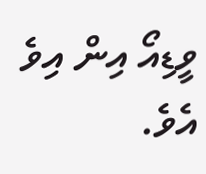ވީޑިއޯ އިން އިވެ އެވެ.